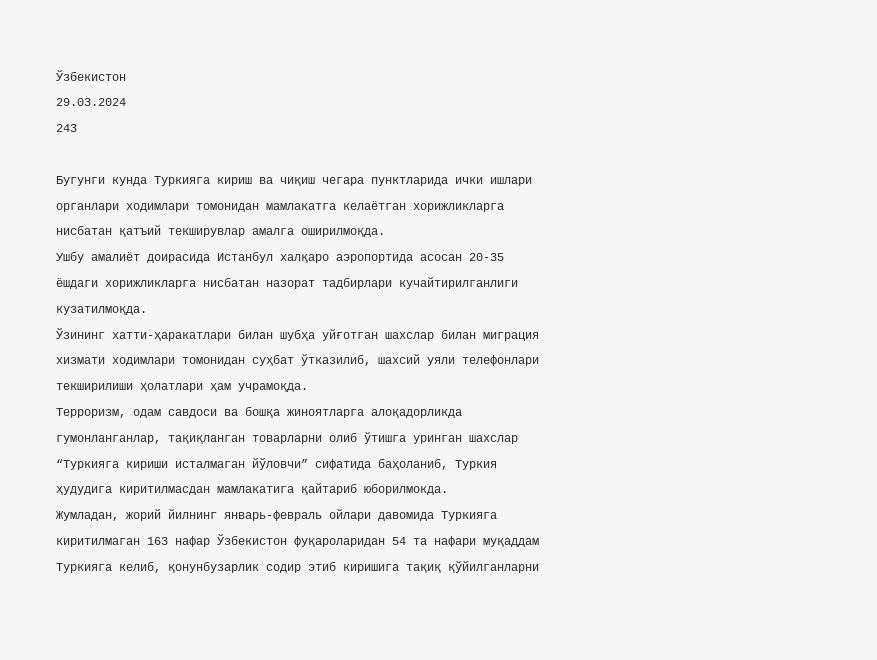Ўзбекистон
29.03.2024
243

Бугунги кунда Туркияга кириш ва чиқиш чегара пунктларида ички ишлари органлари ходимлари томонидан мамлакатга келаётган хорижликларга нисбатан қатъий текширувлар амалга оширилмоқда.
Ушбу амалиёт доирасида Истанбул халқаро аэропортида асосан 20-35 ёшдаги хорижликларга нисбатан назорат тадбирлари кучайтирилганлиги кузатилмоқда.
Ўзининг хатти-ҳаракатлари билан шубҳа уйғотган шахслар билан миграция хизмати ходимлари томонидан суҳбат ўтказилиб, шахсий уяли телефонлари текширилиши ҳолатлари ҳам учрамоқда.
Терроризм, одам савдоси ва бошқа жиноятларга алоқадорликда гумонланганлар, тақиқланган товарларни олиб ўтишга уринган шахслар “Туркияга кириши исталмаган йўловчи” сифатида баҳоланиб, Туркия ҳудудига киритилмасдан мамлакатига қайтариб юборилмокда.
Жумладан, жорий йилнинг январь-февраль ойлари давомида Туркияга киритилмаган 163 нафар Ўзбекистон фуқароларидан 54 та нафари муқаддам Туркияга келиб, қонунбузарлик содир этиб киришига тақиқ қўйилганларни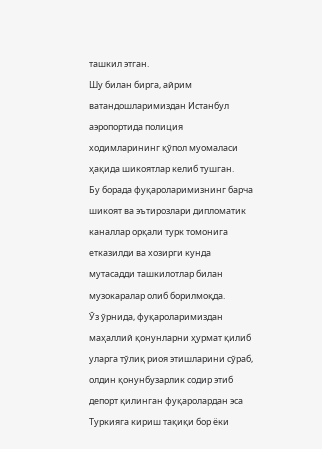ташкил этган.
Шу билан бирга, айрим ватандошларимиздан Истанбул аэропортида полиция ходимларининг қўпол муомаласи ҳақида шикоятлар келиб тушган.
Бу борада фуқароларимизнинг барча шикоят ва эътирозлари дипломатик каналлар орқали турк томонига етказилди ва хозирги кунда мутасадди ташкилотлар билан музокаралар олиб борилмоқда.
Ўз ўрнида, фуқароларимиздан маҳаллий қонунларни ҳурмат қилиб уларга тўлиқ риоя этишларини сўраб, олдин қонунбузарлик содир этиб депорт қилинган фуқаролардан эса Туркияга кириш тақиқи бор ёки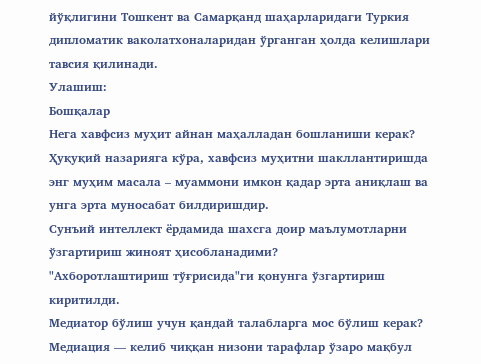йўқлигини Тошкент ва Самарқанд шаҳарларидаги Туркия дипломатик ваколатхоналаридан ўрганган ҳолда келишлари тавсия қилинади.
Улашиш:
Бошқалар
Нега хавфсиз муҳит айнан маҳалладан бошланиши керак?
Ҳуқуқий назарияга кўра, хавфсиз муҳитни шакллантиришда энг муҳим масала – муаммони имкон қадар эрта аниқлаш ва унга эрта муносабат билдиришдир.
Сунъий интеллект ёрдамида шахсга доир маълумотларни ўзгартириш жиноят ҳисобланадими?
"Ахборотлаштириш тўғрисида"ги қонунга ўзгартириш киритилди.
Медиатор бўлиш учун қандай талабларга мос бўлиш керак?
Медиация — келиб чиққан низони тарафлар ўзаро мақбул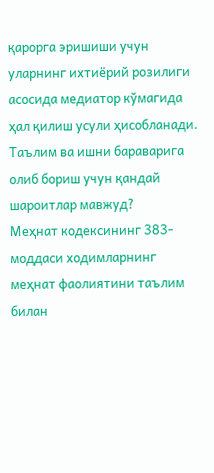қарорга эришиши учун уларнинг ихтиёрий розилиги асосида медиатор кўмагида ҳал қилиш усули ҳисобланади.
Таълим ва ишни бараварига олиб бориш учун қандай шароитлар мавжуд?
Меҳнат кодексининг 383-моддаси ходимларнинг меҳнат фаолиятини таълим билан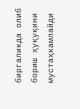биргаликда олиб бориш ҳуқуқини мустаҳкамлайди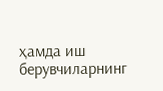ҳамда иш берувчиларнинг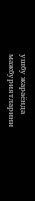ушбу жараёнда мажбуриятларини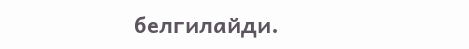белгилайди.